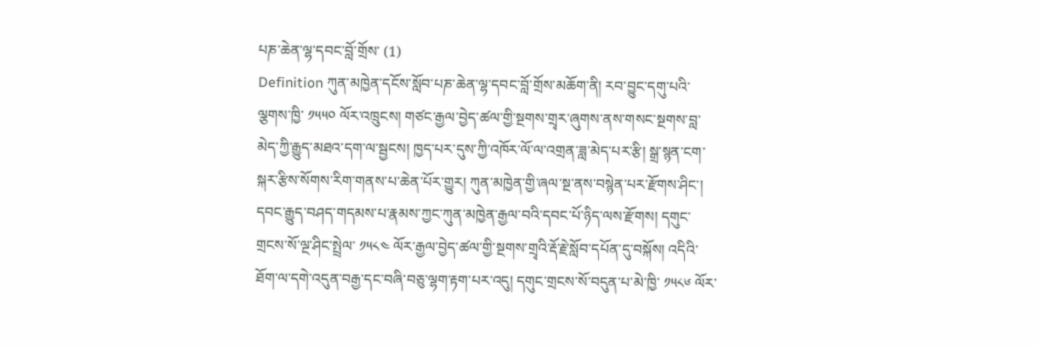པཎ་ཆེན་ལྷ་དབང་བློ་གྲོས་ (1)
Definition ཀུན་མཁྱེན་དངོས་སློབ་པཎ་ཆེན་ལྷ་དབང་བློ་གྲོས་མཆོག་ནི། རབ་བྱུང་དགུ་པའི་ལྕགས་ཁྱི་ ༡༥༥༠ ལོར་འཁྲུངས། གཙང་རྒྱལ་བྱེད་ཚལ་གྱི་སྔགས་གྲྭར་ཞུགས་ནས་གསང་སྔགས་བླ་མེད་ཀྱི་རྒྱུད་མཐའ་དག་ལ་སྦྱངས། ཁྱད་པར་དུས་ཀྱི་འཁོར་ལོ་ལ་འགྲན་ཟླ་མེད་པར་རྩི། སྒྲ་སྙན་ངག་སྐར་རྩིས་སོགས་རིག་གནས་པ་ཆེན་པོར་གྱུར། ཀུན་མཁྱེན་གྱི་ཞལ་སྔ་ནས་བསྙེན་པར་རྫོགས་ཤིང་། དབང་རྒྱུད་བཤད་གདམས་པ་རྣམས་ཀྱང་ཀུན་མཁྱེན་རྒྱལ་བའི་དབང་པོ་ཉིད་ལས་རྫོགས། དགུང་གྲངས་སོ་ལྔ་ཤིང་སྤྲེལ་ ༡༥༨༤ ལོར་རྒྱལ་བྱེད་ཚལ་གྱི་སྔགས་གྲྭའི་རྡོ་རྗེ་སློབ་དཔོན་དུ་བསྐོས། འདིའི་ཐོག་ལ་དགེ་འདུན་བརྒྱ་དང་བཞི་བཅུ་ལྷག་རྟག་པར་འདུ། དགུང་གྲངས་སོ་བདུན་པ་མེ་ཁྱི་ ༡༥༨༦ ལོར་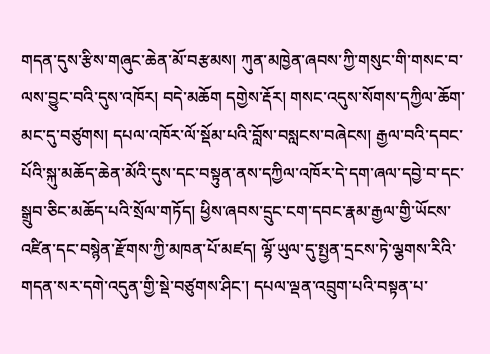གདན་དུས་རྩིས་གཞུང་ཆེན་མོ་བརྩམས། ཀུན་མཁྱེན་ཞབས་ཀྱི་གསུང་གི་གསང་བ་ལས་བྱུང་བའི་དུས་འཁོར། བདེ་མཆོག དགྱེས་རྡོར། གསང་འདུས་སོགས་དཀྱིལ་ཆོག་མང་དུ་བཙུགས། དཔལ་འཁོར་ལོ་སྡོམ་པའི་བློས་བསླངས་བཞེངས། རྒྱལ་བའི་དབང་པོའི་སྐུ་མཆོད་ཆེན་མོའི་དུས་དང་བསྟུན་ནས་དཀྱིལ་འཁོར་དེ་དག་ཞལ་དབྱེ་བ་དང་སྒྲུབ་ཅིང་མཆོད་པའི་སྲོལ་གཏོད། ཕྱིས་ཞབས་དྲུང་ངག་དབང་རྣམ་རྒྱལ་གྱི་ཡོངས་འཛིན་དང་བསྙེན་རྫོགས་ཀྱི་མཁན་པོ་མཛད། ལྷོ་ཡུལ་དུ་སྤྱན་དྲངས་ཏེ་ལྕགས་རིའི་གདན་སར་དགེ་འདུན་གྱི་སྡེ་བཙུགས་ཤིང་། དཔལ་ལྡན་འབྲུག་པའི་བསྟན་པ་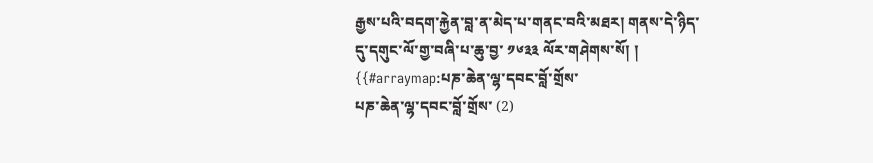རྒྱས་པའི་བདག་རྐྱེན་བླ་ན་མེད་པ་གནང་བའི་མཐར། གནས་དེ་ཉིད་དུ་དགུང་ལོ་གྱ་བཞི་པ་ཆུ་བྱ་ ༡༦༣༣ ལོར་གཤེགས་སོ། །
{{#arraymap:པཎ་ཆེན་ལྷ་དབང་བློ་གྲོས་
པཎ་ཆེན་ལྷ་དབང་བློ་གྲོས་ (2)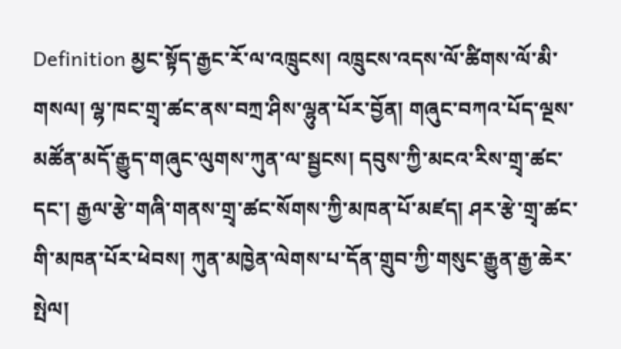Definition མྱང་སྟོད་རྒྱང་རོ་ལ་འཁྲུངས། འཁྲུངས་འདས་ལོ་ཚིགས་ལོ་མི་གསལ། ལྷ་ཁང་གྲྭ་ཚང་ནས་བཀྲ་ཤིས་ལྷུན་པོར་བྱོན། གཞུང་བཀའ་པོད་ལྔས་མཚོན་མདོ་རྒྱུད་གཞུང་ལུགས་ཀུན་ལ་སྦྱངས། དབུས་ཀྱི་མངའ་རིས་གྲྭ་ཚང་དང་། རྒྱལ་རྩེ་གཞི་གནས་གྲྭ་ཚང་སོགས་ཀྱི་མཁན་པོ་མཛད། ཤར་རྩེ་གྲྭ་ཚང་གི་མཁན་པོར་ཕེབས། ཀུན་མཁྱེན་ལེགས་པ་དོན་གྲུབ་ཀྱི་གསུང་རྒྱུན་རྒྱ་ཆེར་སྤེལ།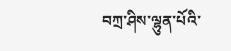བཀྲ་ཤིས་ལྷུན་པོའི་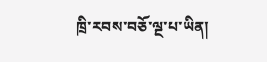ཁྲི་རབས་བཅོ་ལྔ་པ་ཡིན།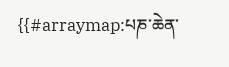{{#arraymap:པཎ་ཆེན་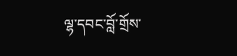ལྷ་དབང་བློ་གྲོས་